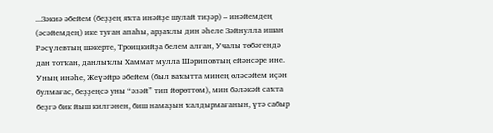...Зәкиә әбейем (беҙҙең яҡта инәйҙе шулай тиҙәр) – инәйемдең (әсәйемдең) ике туған апаһы, арҙаҡлы дин әһеле Зәйнулла ишан Рәсүлевтың шәкерте, Троицкийҙа белем алған, Учалы төбәгендә дан тотҡан, данлыҡлы Хаммат мулла Шәриповтың ейәнсәре ине.
Уның инәһе, Жеүәйрә әбейем (был ваҡытта минең өләсәйем иҫән булмағас, беҙҙеңсә уны “әзәй” тип йөрөттөм), мин бәләкәй саҡта беҙгә бик йыш килгәнен, биш намаҙын ҡалдырмағанын, үтә сабыр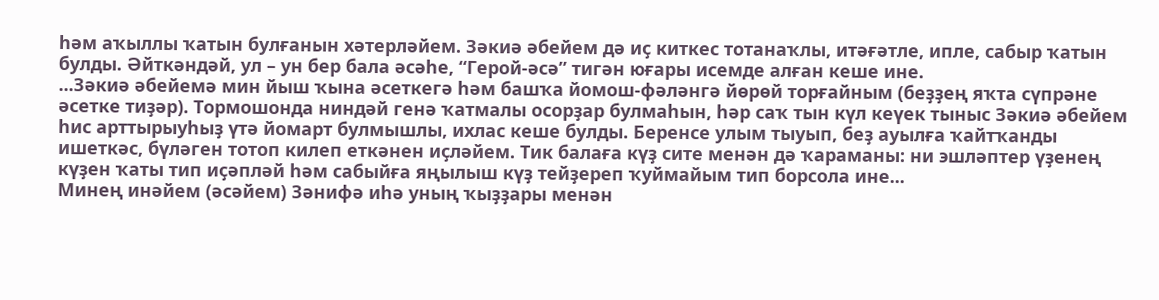һәм аҡыллы ҡатын булғанын хәтерләйем. Зәкиә әбейем дә иҫ киткес тотанаҡлы, итәғәтле, ипле, сабыр ҡатын булды. Әйткәндәй, ул – ун бер бала әсәһе, “Герой-әсә” тигән юғары исемде алған кеше ине.
...Зәкиә әбейемә мин йыш ҡына әсеткегә һәм башҡа йомош-фәләнгә йөрөй торғайным (беҙҙең яҡта сүпрәне әсетке тиҙәр). Тормошонда ниндәй генә ҡатмалы осорҙар булмаһын, һәр саҡ тын күл кеүек тыныс Зәкиә әбейем һис арттырыуһыҙ үтә йомарт булмышлы, ихлас кеше булды. Беренсе улым тыуып, беҙ ауылға ҡайтҡанды ишеткәс, бүләген тотоп килеп еткәнен иҫләйем. Тик балаға күҙ сите менән дә ҡараманы: ни эшләптер үҙенең күҙен ҡаты тип иҫәпләй һәм сабыйға яңылыш күҙ тейҙереп ҡуймайым тип борсола ине...
Минең инәйем (әсәйем) Зәнифә иһә уның ҡыҙҙары менән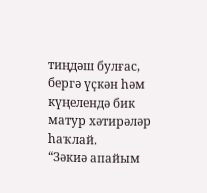тиңдәш булғас, бергә үҫкән һәм күңелендә бик матур хәтирәләр һаҡлай.
“Зәкиә апайым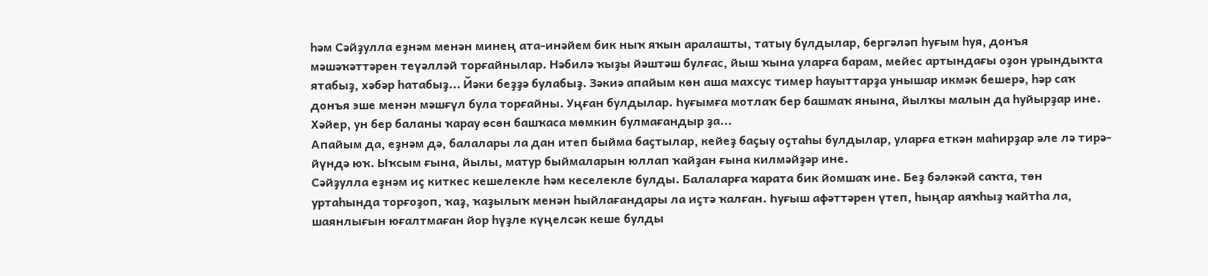һәм Сәйҙулла еҙнәм менән минең ата-инәйем бик ныҡ яҡын аралашты, татыу булдылар, бергәләп һуғым һуя, донъя мәшәҡәттәрен теүәлләй торғайнылар. Нәбилә ҡыҙы йәштәш булғас, йыш ҡына уларға барам, мейес артындағы оҙон урындыҡта ятабыҙ, хәбәр һатабыҙ... Йәки беҙҙә булабыҙ. Зәкиә апайым көн аша махсус тимер һауыттарҙа унышар икмәк бешерә, һәр саҡ донъя эше менән мәшғүл була торғайны. Уңған булдылар. Һуғымға мотлаҡ бер башмаҡ янына, йылҡы малын да һуйырҙар ине. Хәйер, ун бер баланы ҡарау өсөн башҡаса мөмкин булмағандыр ҙа...
Апайым да, еҙнәм дә, балалары ла дан итеп быйма баҫтылар, кейеҙ баҫыу оҫтаһы булдылар, уларға еткән маһирҙар әле лә тирә-йүндә юҡ. Ыҡсым ғына, йылы, матур быймаларын юллап ҡайҙан ғына килмәйҙәр ине.
Сәйҙулла еҙнәм иҫ киткес кешелекле һәм кеселекле булды. Балаларға ҡарата бик йомшаҡ ине. Беҙ бәләкәй саҡта, төн уртаһында торғоҙоп, ҡаҙ, ҡаҙылыҡ менән һыйлағандары ла иҫтә ҡалған. Һуғыш афәттәрен үтеп, һыңар аяҡһыҙ ҡайтһа ла, шаянлығын юғалтмаған йор һүҙле күңелсәк кеше булды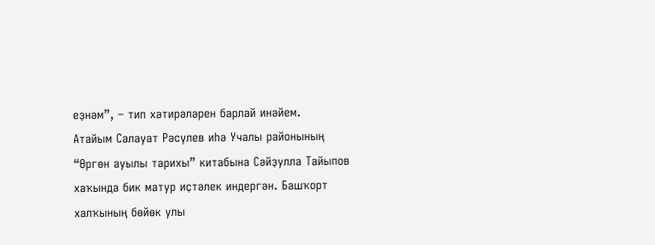еҙнәм”, – тип хәтирәләрен барлай инәйем.
Атайым Салауат Рәсүлев иһә Учалы районының “Өргөн ауылы тарихы” китабына Сәйҙулла Тайыпов хаҡында бик матур иҫтәлек индергән. Башҡорт халҡының бөйөк улы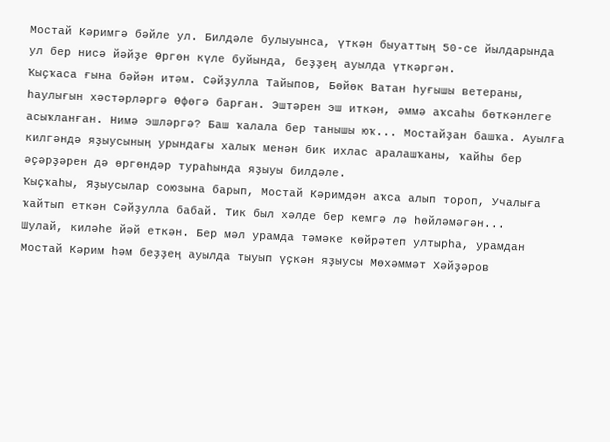Мостай Кәримгә бәйле ул. Билдәле булыуынса, үткән быуаттың 50-се йылдарында ул бер нисә йәйҙе Өргөн күле буйында, беҙҙең ауылда үткәргән.
Ҡыҫҡаса ғына бәйән итәм. Сәйҙулла Тайыпов, Бөйөк Ватан һуғышы ветераны, һаулығын хәстәрләргә Өфөгә барған. Эштәрен эш иткән, әммә аҡсаһы бөткәнлеге асыҡланған. Нимә эшләргә? Баш ҡалала бер танышы юҡ... Мостайҙан башҡа. Ауылға килгәндә яҙыусының урындағы халыҡ менән бик ихлас аралашҡаны, ҡайһы бер әҫәрҙәрен дә өргөндәр тураһында яҙыуы билдәле.
Ҡыҫҡаһы, Яҙыусылар союзына барып, Мостай Кәримдән аҡса алып тороп, Учалыға ҡайтып еткән Сәйҙулла бабай. Тик был хәлде бер кемгә лә һөйләмәгән...
Шулай, киләһе йәй еткән. Бер мәл урамда тәмәке көйрәтеп ултырһа, урамдан Мостай Кәрим һәм беҙҙең ауылда тыуып үҫкән яҙыусы Мөхәммәт Хәйҙәров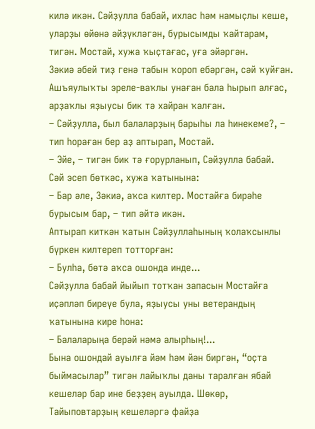килә икән. Сәйҙулла бабай, ихлас һәм намыҫлы кеше, уларҙы өйөнә әйҙүкләгән, бурысымды ҡайтарам, тигән. Мостай, хужа ҡыҫтағас, уға эйәргән.
Зәкиә әбей тиҙ генә табын ҡороп ебәргән, сәй ҡуйған. Ашъяулыҡты эреле-ваҡлы унаған бала һырып алғас, арҙаҡлы яҙыусы бик тә хайран ҡалған.
– Сәйҙулла, был балаларҙың барыһы ла һинекеме?, – тип һораған бер аҙ аптырап, Мостай.
– Эйе, – тигән бик тә ғорурланып, Сәйҙулла бабай.
Сәй эсеп бөткәс, хужа ҡатынына:
– Бар әле, Зәкиә, аҡса килтер. Мостайға бирәһе бурысым бар, – тип әйтә икән.
Аптырап киткән ҡатын Сәйҙуллаһының ҡолаҡсынлы бүркен килтереп тотторған:
– Булһа, бөтә аҡса ошонда инде...
Сәйҙулла бабай йыйып тотҡан запасын Мостайға иҫәпләп биреүе була, яҙыусы уны ветерандың ҡатынына кире һона:
– Балаларыңа берәй нәмә алырһың!...
Бына ошондай ауылға йәм һәм йән биргән, “оҫта быймасылар” тигән лайыҡлы даны таралған ябай кешеләр бар ине беҙҙең ауылда. Шөкөр, Тайыповтарҙың кешеләргә файҙа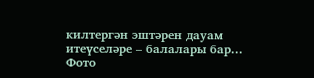килтергән эштәрен дауам итеүселәре – балалары бар...
Фото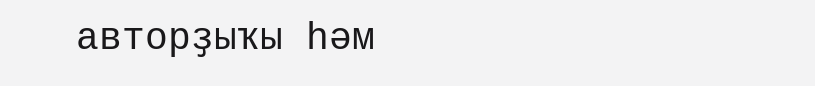авторҙыҡы һәм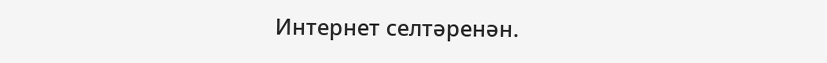Интернет селтәренән.